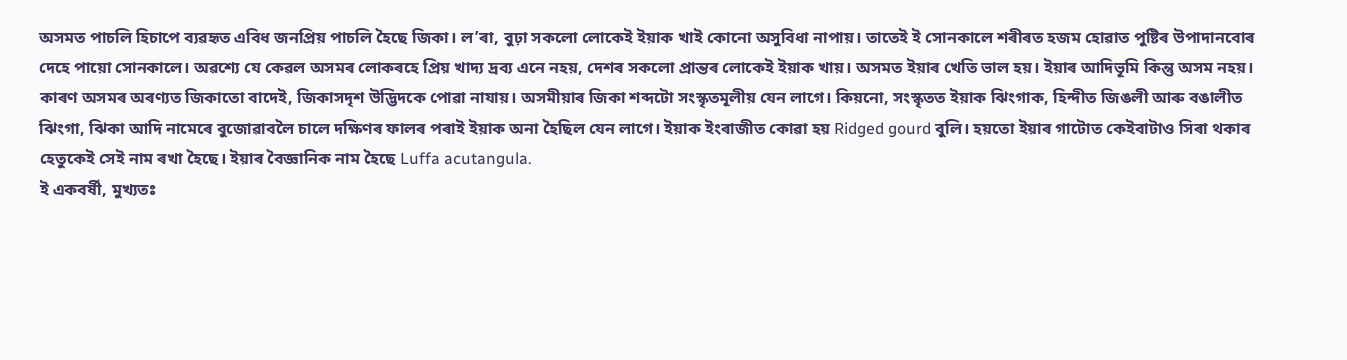অসমত পাচলি হিচাপে ব্যৱহৃত এবিধ জনপ্ৰিয় পাচলি হৈছে জিকা। ল’ৰা, বুঢ়া সকলো লোকেই ইয়াক খাই কোনো অসুবিধা নাপায়। তাতেই ই সোনকালে শৰীৰত হজম হোৱাত পুষ্টিৰ উপাদানবোৰ দেহে পায়ো সোনকালে। অৱশ্যে যে কেৱল অসমৰ লোকৰহে প্ৰিয় খাদ্য দ্ৰব্য এনে নহয়, দেশৰ সকলো প্ৰান্তৰ লোকেই ইয়াক খায়। অসমত ইয়াৰ খেতি ভাল হয়। ইয়াৰ আদিভূমি কিন্তু অসম নহয়। কাৰণ অসমৰ অৰণ্যত জিকাতো বাদেই, জিকাসদৃশ উদ্ভিদকে পোৱা নাযায়। অসমীয়াৰ জিকা শব্দটো সংস্কৃতমূলীয় যেন লাগে। কিয়নো, সংস্কৃতত ইয়াক ঝিংগাক, হিন্দীত জিঙলী আৰু বঙালীত ঝিংগা, ঝিকা আদি নামেৰে বুজোৱাবলৈ চালে দক্ষিণৰ ফালৰ পৰাই ইয়াক অনা হৈছিল যেন লাগে। ইয়াক ইংৰাজীত কোৱা হয় Ridged gourd বুলি। হয়তো ইয়াৰ গাটোত কেইবাটাও সিৰা থকাৰ হেতুকেই সেই নাম ৰখা হৈছে। ইয়াৰ বৈজ্ঞানিক নাম হৈছে Luffa acutangula.
ই একবৰ্ষী, মুখ্যতঃ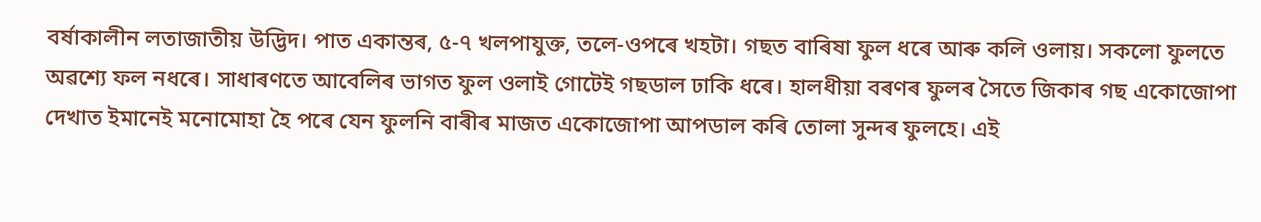বৰ্ষাকালীন লতাজাতীয় উদ্ভিদ। পাত একান্তৰ, ৫-৭ খলপাযুক্ত, তলে-ওপৰে খহটা। গছত বাৰিষা ফুল ধৰে আৰু কলি ওলায়। সকলো ফুলতে অৱশ্যে ফল নধৰে। সাধাৰণতে আবেলিৰ ভাগত ফুল ওলাই গোটেই গছডাল ঢাকি ধৰে। হালধীয়া বৰণৰ ফুলৰ সৈতে জিকাৰ গছ একোজোপা দেখাত ইমানেই মনোমোহা হৈ পৰে যেন ফুলনি বাৰীৰ মাজত একোজোপা আপডাল কৰি তোলা সুন্দৰ ফুলহে। এই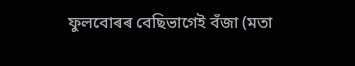ফুলবোৰৰ বেছিভাগেই বঁজা (মতা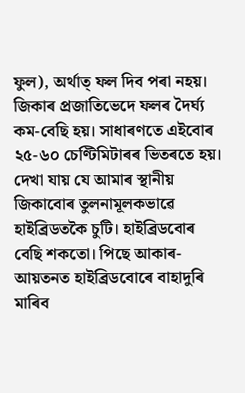ফুল), অৰ্থাত্ ফল দিব পৰা নহয়। জিকাৰ প্ৰজাতিভেদে ফলৰ দৈৰ্ঘ্য কম-বেছি হয়। সাধাৰণতে এইবোৰ ২৫-৬০ চেণ্টিমিটাৰৰ ভিতৰতে হয়। দেখা যায় যে আমাৰ স্থানীয় জিকাবোৰ তুলনামূলকভাৱে হাইব্ৰিডতকৈ চুটি। হাইব্ৰিডবোৰ বেছি শকতো। পিছে আকাৰ-আয়তনত হাইব্ৰিডবোৰে বাহাদুৰি মাৰিব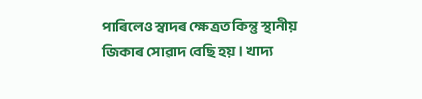পাৰিলেও স্বাদৰ ক্ষেত্ৰত কিন্তু স্থানীয় জিকাৰ সোৱাদ বেছি হয়। খাদ্য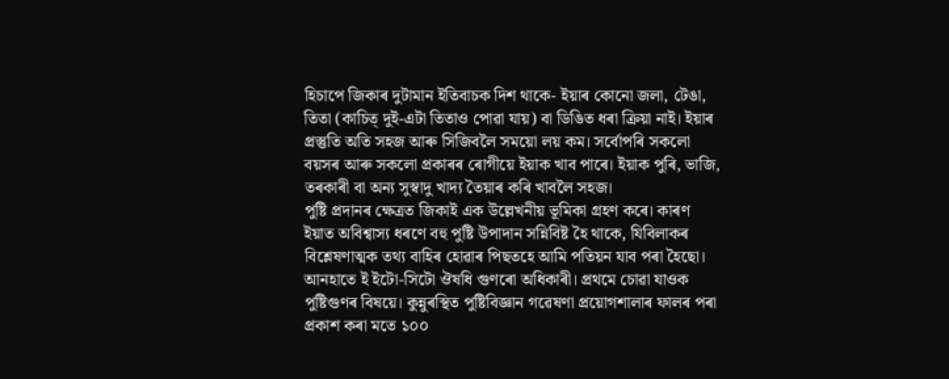হিচাপে জিকাৰ দুটামান ইতিবাচক দিশ থাকে- ইয়াৰ কোনো জলা, টেঙা, তিতা (কাচিত্ দুই-এটা তিতাও পোৱা যায়) বা ডিঙিত ধৰা ক্ৰিয়া নাই। ইয়াৰ প্ৰস্তুতি অতি সহজ আৰু সিজিবলৈ সময়ো লয় কম। সৰ্বোপৰি সকলো বয়সৰ আৰু সকলো প্ৰকাৰৰ ৰোগীয়ে ইয়াক খাব পাৰে। ইয়াক পুৰি, ভাজি, তৰকাৰী বা অন্য সুস্বাদু খাদ্য তৈয়াৰ কৰি খাবলৈ সহজ।
পুষ্টি প্ৰদানৰ ক্ষেত্ৰত জিকাই এক উল্লেখনীয় ভূমিকা গ্ৰহণ কৰে। কাৰণ ইয়াত অবিশ্বাস্য ধৰণে বহু পুষ্টি উপাদান সন্নিবিষ্ট হৈ থাকে, যিবিলাকৰ বিশ্লেষণাত্মক তথ্য বাহিৰ হোৱাৰ পিছতহে আমি পতিয়ন যাব পৰা হৈছো। আনহাতে ই ইটো-সিটো ঔষধি গুণৰো অধিকাৰী। প্ৰথমে চোৱা যাওক পুষ্টিগুণৰ বিষয়ে। কুন্নুৰস্থিত পুষ্টিবিজ্ঞান গৱেষণা প্ৰয়োগশালাৰ ফালৰ পৰা প্ৰকাশ কৰা মতে ১০০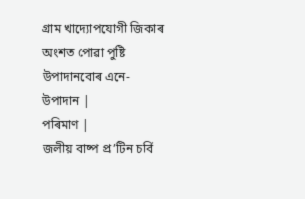গ্ৰাম খাদ্যোপযোগী জিকাৰ অংশত পোৱা পুষ্টি উপাদানবোৰ এনে-
উপাদান |
পৰিমাণ |
জলীয় বাষ্প প্ৰ’টিন চৰ্বি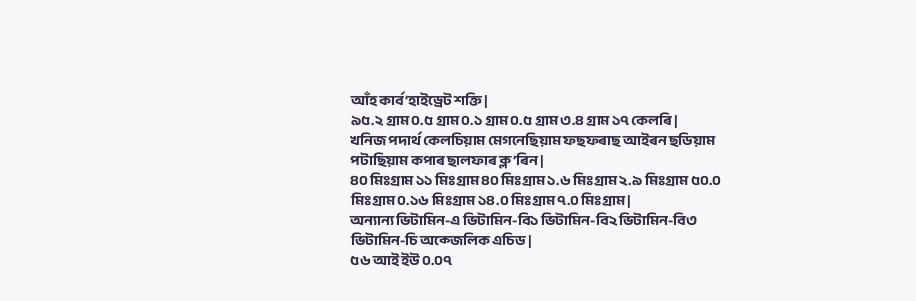আঁহ কাৰ্ব’হাইড্ৰেট শক্তি |
৯৫.২ গ্ৰাম ০.৫ গ্ৰাম ০.১ গ্ৰাম ০.৫ গ্ৰাম ৩.৪ গ্ৰাম ১৭ কেলৰি |
খনিজ পদাৰ্থ কেলচিয়াম মেগনেছিয়াম ফছফৰাছ আইৰন ছডিয়াম পটাছিয়াম কপাৰ ছালফাৰ ক্ল’ৰিন |
৪০ মিঃগ্ৰাম ১১ মিঃগ্ৰাম ৪০ মিঃগ্ৰাম ১.৬ মিঃগ্ৰাম ২.৯ মিঃগ্ৰাম ৫০.০ মিঃগ্ৰাম ০.১৬ মিঃগ্ৰাম ১৪.০ মিঃগ্ৰাম ৭.০ মিঃগ্ৰাম |
অন্যান্য ভিটামিন-এ ভিটামিন-বি১ ভিটামিন-বি২ ভিটামিন-বি৩ ভিটামিন-চি অক্জেলিক এচিড |
৫৬ আই ইউ ০.০৭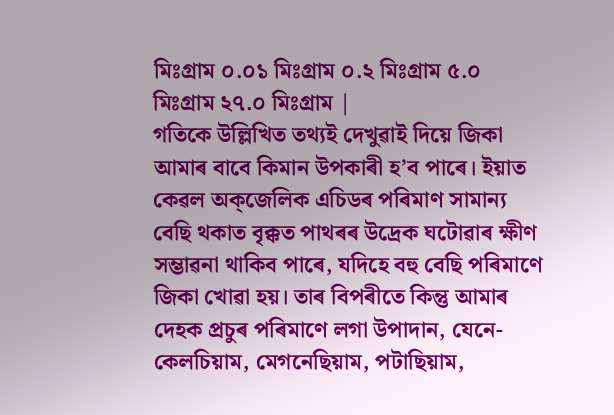মিঃগ্ৰাম ০.০১ মিঃগ্ৰাম ০.২ মিঃগ্ৰাম ৫.০ মিঃগ্ৰাম ২৭.০ মিঃগ্ৰাম |
গতিকে উল্লিখিত তথ্যই দেখুৱাই দিয়ে জিকা আমাৰ বাবে কিমান উপকাৰী হ’ব পাৰে। ইয়াত কেৱল অক্জেলিক এচিডৰ পৰিমাণ সামান্য বেছি থকাত বৃক্কত পাথৰৰ উদ্ৰেক ঘটোৱাৰ ক্ষীণ সম্ভাৱনা থাকিব পাৰে, যদিহে বহু বেছি পৰিমাণে জিকা খোৱা হয়। তাৰ বিপৰীতে কিন্তু আমাৰ দেহক প্ৰচুৰ পৰিমাণে লগা উপাদান, যেনে- কেলচিয়াম, মেগনেছিয়াম, পটাছিয়াম,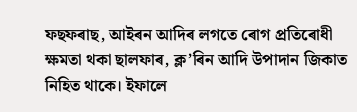ফছফৰাছ, আইৰন আদিৰ লগতে ৰোগ প্ৰতিৰোধী ক্ষমতা থকা ছালফাৰ, ক্ল’ৰিন আদি উপাদান জিকাত নিহিত থাকে। ইফালে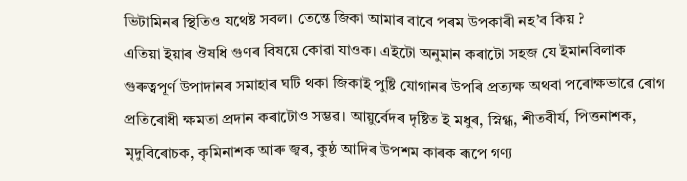ভিটামিনৰ স্থিতিও যথেষ্ট সবল। তেন্তে জিকা আমাৰ বাবে পৰম উপকাৰী নহ’ব কিয় ?
এতিয়া ইয়াৰ ঔষধি গুণৰ বিষয়ে কোৱা যাওক। এইটো অনুমান কৰাটো সহজ যে ইমানবিলাক গুৰুত্বপূৰ্ণ উপাদানৰ সমাহাৰ ঘটি থকা জিকাই পুষ্টি যোগানৰ উপৰি প্ৰত্যক্ষ অথবা পৰোক্ষভাৱে ৰোগ প্ৰতিৰোধী ক্ষমতা প্ৰদান কৰাটোও সম্ভৱ। আয়ুৰ্বেদৰ দৃষ্টিত ই মধুৰ, স্নিগ্ধ, শীতবীৰ্য, পিত্তনাশক, মৃদুবিৰোচক, কৃমিনাশক আৰু জ্বৰ, কুষ্ঠ আদিৰ উপশম কাৰক ৰূপে গণ্য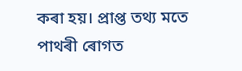কৰা হয়। প্ৰাপ্ত তথ্য মতে পাথৰী ৰোগত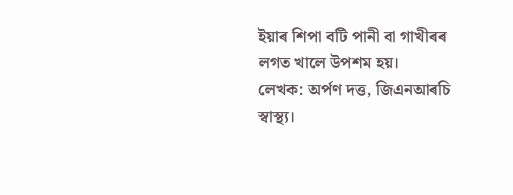ইয়াৰ শিপা বটি পানী বা গাখীৰৰ লগত খালে উপশম হয়।
লেখক: অৰ্পণ দত্ত, জিএনআৰচি স্বাস্থ্য।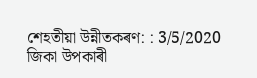শেহতীয়া উন্নীতকৰণ: : 3/5/2020
জিকা উপকাৰী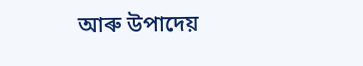আৰু উপাদেয়